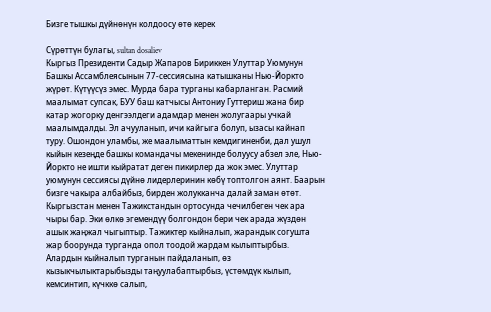Бизге тышкы дүйнөнүн колдоосу өтө керек

Сүрөттүн булагы, sultan dosaliev
Кыргыз Президенти Садыр Жапаров Бириккен Улуттар Уюмунун Башкы Ассамблеясынын 77-сессиясына катышканы Нью-Йоркто жүрөт. Күтүүсүз эмес. Мурда бара турганы кабарланган. Расмий маалымат супсак, БУУ баш катчысы Антониу Гуттериш жана бир катар жогорку денгээлдеги адамдар менен жолугаары учкай маалымдалды. Эл ачууланып, ичи кайгыга болуп, ызасы кайнап туру. Ошондон уламбы, же маалыматтын кемдигиненби, дал ушул кыйын кезеңде башкы командачы мекенинде болуусу абзел эле, Нью-Йоркто не ишти кыйратат деген пикирлер да жок эмес. Улуттар уюмунун сессиясы дүйнө лидерлеринин көбү топтолгон аянт. Баарын бизге чакыра албайбыз, бирден жолукканча далай заман өтөт.
Кыргызстан менен Тажикстандын ортосунда чечилбеген чек ара чыры бар. Эки өлкө эгемендүү болгондон бери чек арада жүздөн ашык жаңжал чыгыптыр. Тажиктер кыйналып, жарандык согушта жар боорунда турганда опол тоодой жардам кылыптырбыз. Алардын кыйналып турганын пайдаланып, өз кызыкчылыктарыбызды таңуулабаптырбыз, үстөмдүк кылып, кемсинтип, күчккө салып,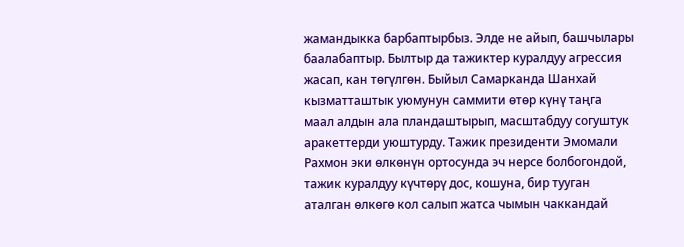жамандыкка барбаптырбыз. Элде не айып, башчылары баалабаптыр. Былтыр да тажиктер куралдуу агрессия жасап, кан төгүлгөн. Быйыл Самарканда Шанхай кызматташтык уюмунун саммити өтөр күнү таңга маал алдын ала пландаштырып, масштабдуу согуштук аракеттерди уюштурду. Тажик президенти Эмомали Рахмон эки өлкөнүн ортосунда эч нерсе болбогондой, тажик куралдуу күчтөрү дос, кошуна, бир тууган аталган өлкөгө кол салып жатса чымын чаккандай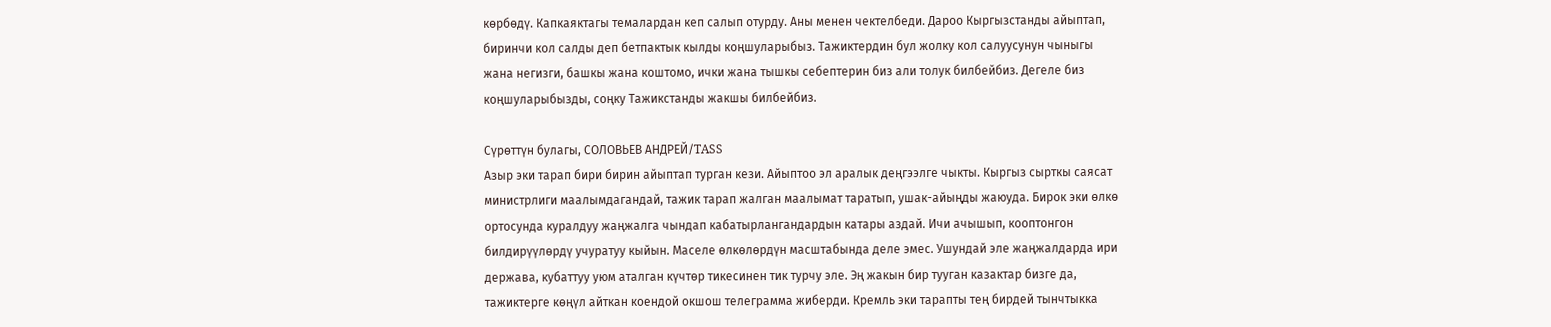көрбөдү. Капкаяктагы темалардан кеп салып отурду. Аны менен чектелбеди. Дароо Кыргызстанды айыптап, биринчи кол салды деп бетпактык кылды коңшуларыбыз. Тажиктердин бул жолку кол салуусунун чыныгы жана негизги, башкы жана коштомо, ички жана тышкы себептерин биз али толук билбейбиз. Дегеле биз коңшуларыбызды, соңку Тажикстанды жакшы билбейбиз.

Сүрөттүн булагы, СОЛОВЬЕВ АНДРЕЙ/TASS
Азыр эки тарап бири бирин айыптап турган кези. Айыптоо эл аралык деңгээлге чыкты. Кыргыз сырткы саясат министрлиги маалымдагандай, тажик тарап жалган маалымат таратып, ушак-айыңды жаюуда. Бирок эки өлкө ортосунда куралдуу жаңжалга чындап кабатырлангандардын катары аздай. Ичи ачышып, кооптонгон билдирүүлөрдү учуратуу кыйын. Маселе өлкөлөрдүн масштабында деле эмес. Ушундай эле жаңжалдарда ири держава, кубаттуу уюм аталган күчтөр тикесинен тик турчу эле. Эң жакын бир тууган казактар бизге да, тажиктерге көңүл айткан коендой окшош телеграмма жиберди. Кремль эки тарапты тең бирдей тынчтыкка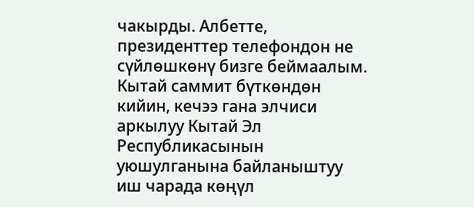чакырды. Албетте, президенттер телефондон не сүйлөшкөнү бизге беймаалым. Кытай саммит бүткөндөн кийин, кечээ гана элчиси аркылуу Кытай Эл Республикасынын уюшулганына байланыштуу иш чарада көңүл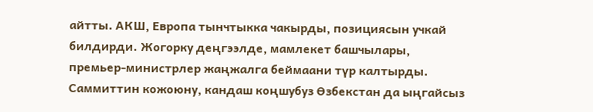айтты. АКШ, Европа тынчтыкка чакырды, позициясын учкай билдирди. Жогорку деңгээлде, мамлекет башчылары, премьер-министрлер жаңжалга беймаани түр калтырды.
Саммиттин кожоюну, кандаш коңшубуз Өзбекстан да ыңгайсыз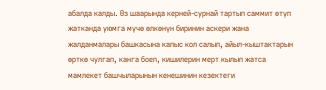абалда калды. Өз шаарында керней-сурнай тартып саммит өтүп жатканда уюмга мүчө өлкөнүн биринин аскери жана жалданмалары башкасына капыс кол салып, айыл-кыштактарын өрткө чулгап, канга боеп, кишилерин мерт кылып жатса мамлекет башчыларынын кенешинин кезектеги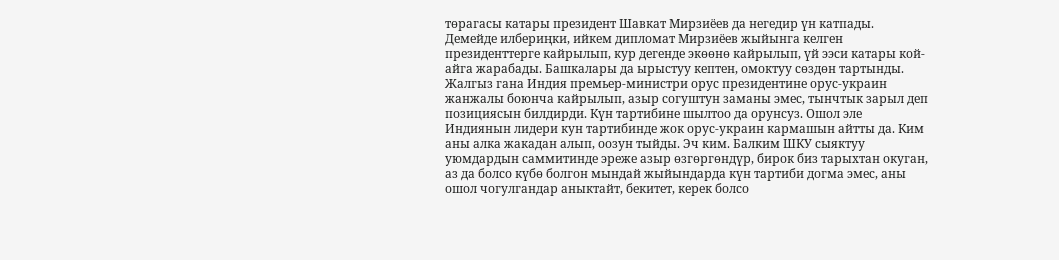төрагасы катары президент Шавкат Мирзиёев да негедир үн катпады. Демейде илбериңки, ийкем дипломат Мирзиёев жыйынга келген президенттерге кайрылып, кур дегенде экөөнө кайрылып, үй ээси катары кой-айга жарабады. Башкалары да ырыстуу кептен, омоктуу сөздөн тартынды. Жалгыз гана Индия премьер-министри орус президентине орус-украин жанжалы боюнча кайрылып, азыр согуштун заманы эмес, тынчтык зарыл деп позициясын билдирди. Күн тартибине шылтоо да орунсуз. Ошол эле Индиянын лидери кун тартибинде жок орус-украин кармашын айтты да. Ким аны алка жакадан алып, оозун тыйды. Эч ким. Балким ШКУ сыяктуу уюмдардын саммитинде эреже азыр өзгөргөндүр, бирок биз тарыхтан окуган, аз да болсо күбө болгон мындай жыйындарда күн тартиби догма эмес, аны ошол чогулгандар аныктайт, бекитет, керек болсо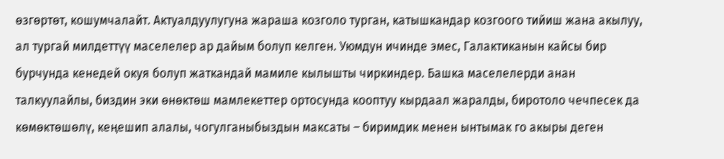өзгөртөт, кошумчалайт. Актуалдуулугуна жараша козголо турган, катышкандар козгоого тийиш жана акылуу, ал тургай милдеттүү маселелер ар дайым болуп келген. Уюмдун ичинде эмес, Галактиканын кайсы бир бурчунда кенедей окуя болуп жаткандай мамиле кылышты чиркиндер. Башка маселелерди анан талкуулайлы, биздин эки өнөктөш мамлекеттер ортосунда кооптуу кырдаал жаралды, биротоло чечпесек да көмөктөшөлү, кеңешип алалы, чогулганыбыздын максаты – биримдик менен ынтымак го акыры деген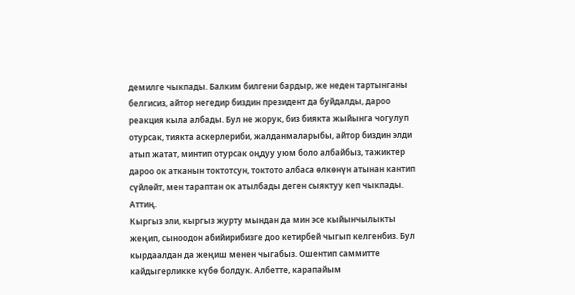демилге чыкпады. Балким билгени бардыр, же неден тартынганы белгисиз, айтор негедир биздин президент да буйдалды, дароо реакция кыла албады. Бул не жорук, биз биякта жыйынга чогулуп отурсак, тиякта аскерлериби, жалданмаларыбы, айтор биздин элди атып жатат, минтип отурсак оңдуу уюм боло албайбыз, тажиктер дароо ок атканын токтотсун, токтото албаса өлкөнүн атынан кантип сүйлөйт, мен тараптан ок атылбады деген сыяктуу кеп чыкпады. Аттиң.
Кыргыз эли, кыргыз журту мындан да мин эсе кыйынчылыкты жеңип, сыноодон абийирибизге доо кетирбей чыгып келгенбиз. Бул кырдаалдан да жеңиш менен чыгабыз. Ошентип саммитте кайдыгерликке күбө болдук. Албетте, карапайым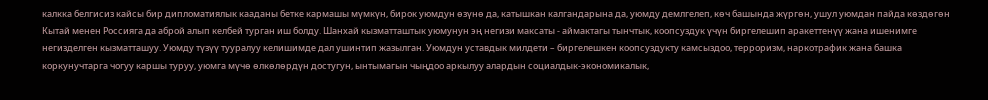калкка белгисиз кайсы бир дипломатиялык кааданы бетке кармашы мүмкүн, бирок уюмдун өзүнө да, катышкан калгандарына да, уюмду демлгелеп, көч башында жүргөн, ушул уюмдан пайда көздөгөн Кытай менен Россияга да аброй алып келбей турган иш болду. Шанхай кызматташтык уюмунун эң негизи максаты - аймактагы тынчтык, коопсуздук үчүн биргелешип аракеттенүү жана ишенимге негизделген кызматташуу. Уюмду түзүү тууралуу келишимде дал ушинтип жазылган. Уюмдун уставдык милдети – биргелешкен коопсуздукту камсыздоо, терроризм, наркотрафик жана башка коркунучтарга чогуу каршы туруу, уюмга мүчө өлкөлөрдүн достугун, ынтымагын чыңдоо аркылуу алардын социалдык-экономикалык,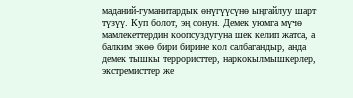маданий-гуманитардык өнүгүүсүнө ыңгайлуу шарт түзүү. Куп болот, эң сонун. Демек уюмга мүчө мамлекеттердин коопсуздугуна шек келип жатса, а балким экөө бири бирине кол салбагандыр, анда демек тышкы террористтер, наркокылмышкерлер, экстремисттер же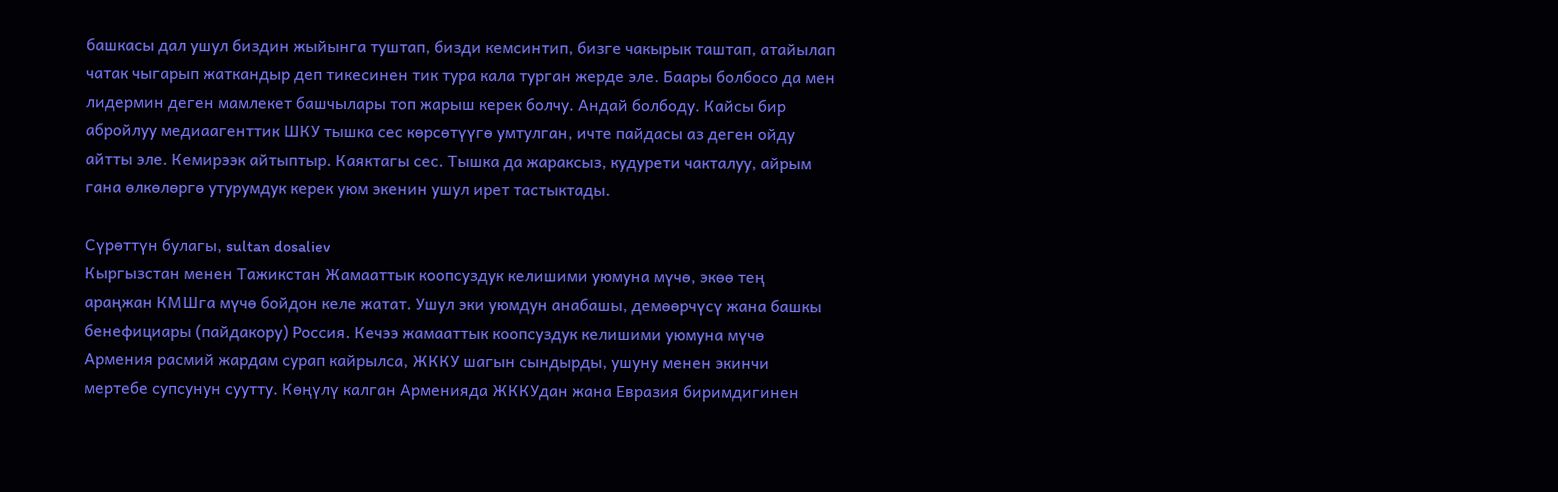башкасы дал ушул биздин жыйынга туштап, бизди кемсинтип, бизге чакырык таштап, атайылап чатак чыгарып жаткандыр деп тикесинен тик тура кала турган жерде эле. Баары болбосо да мен лидермин деген мамлекет башчылары топ жарыш керек болчу. Андай болбоду. Кайсы бир абройлуу медиаагенттик ШКУ тышка сес көрсөтүүгө умтулган, ичте пайдасы аз деген ойду айтты эле. Кемирээк айтыптыр. Каяктагы сес. Тышка да жараксыз, кудурети чакталуу, айрым гана өлкөлөргө утурумдук керек уюм экенин ушул ирет тастыктады.

Сүрөттүн булагы, sultan dosaliev
Кыргызстан менен Тажикстан Жамааттык коопсуздук келишими уюмуна мүчө, экөө тең араңжан КМШга мүчө бойдон келе жатат. Ушул эки уюмдун анабашы, демөөрчүсү жана башкы бенефициары (пайдакору) Россия. Кечээ жамааттык коопсуздук келишими уюмуна мүчө Армения расмий жардам сурап кайрылса, ЖККУ шагын сындырды, ушуну менен экинчи мертебе супсунун суутту. Көңүлү калган Арменияда ЖККУдан жана Евразия биримдигинен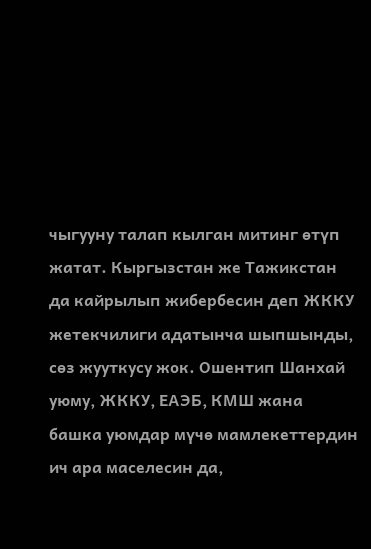чыгууну талап кылган митинг өтүп жатат. Кыргызстан же Тажикстан да кайрылып жибербесин деп ЖККУ жетекчилиги адатынча шыпшынды, сөз жууткусу жок. Ошентип Шанхай уюму, ЖККУ, ЕАЭБ, КМШ жана башка уюмдар мүчө мамлекеттердин ич ара маселесин да,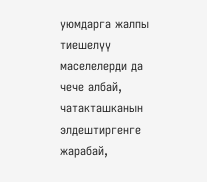уюмдарга жалпы тиешелүү маселелерди да чече албай, чатакташканын элдештиргенге жарабай,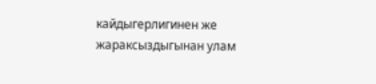кайдыгерлигинен же жараксыздыгынан улам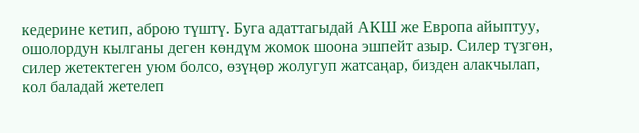кедерине кетип, аброю түштү. Буга адаттагыдай АКШ же Европа айыптуу, ошолордун кылганы деген көндүм жомок шоона эшпейт азыр. Силер түзгөн, силер жетектеген уюм болсо, өзүңөр жолугуп жатсаңар, бизден алакчылап, кол баладай жетелеп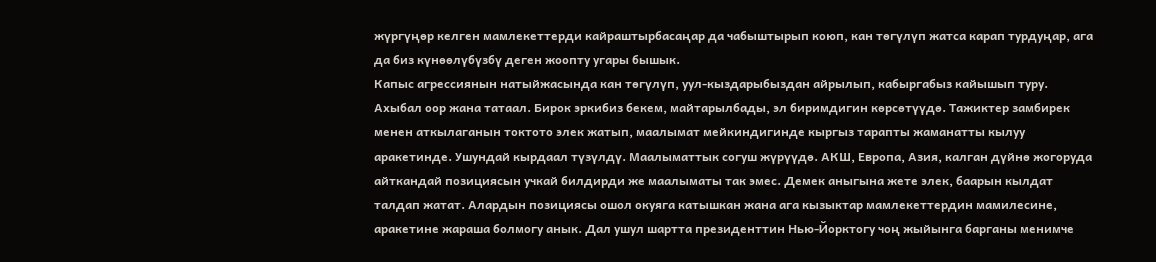жүргүңөр келген мамлекеттерди кайраштырбасаңар да чабыштырып коюп, кан төгүлүп жатса карап турдуңар, ага да биз күнөөлүбүзбү деген жоопту угары бышык.
Капыс агрессиянын натыйжасында кан төгүлүп, уул-кыздарыбыздан айрылып, кабыргабыз кайышып туру. Ахыбал оор жана татаал. Бирок эркибиз бекем, майтарылбады, эл биримдигин көрсөтүүдө. Тажиктер замбирек менен аткылаганын токтото элек жатып, маалымат мейкиндигинде кыргыз тарапты жаманатты кылуу аракетинде. Ушундай кырдаал түзүлдү. Маалыматтык согуш жүрүүдө. АКШ, Европа, Азия, калган дүйнө жогоруда айткандай позициясын учкай билдирди же маалыматы так эмес. Демек аныгына жете элек, баарын кылдат талдап жатат. Алардын позициясы ошол окуяга катышкан жана ага кызыктар мамлекеттердин мамилесине, аракетине жараша болмогу анык. Дал ушул шартта президенттин Нью-Йорктогу чоң жыйынга барганы менимче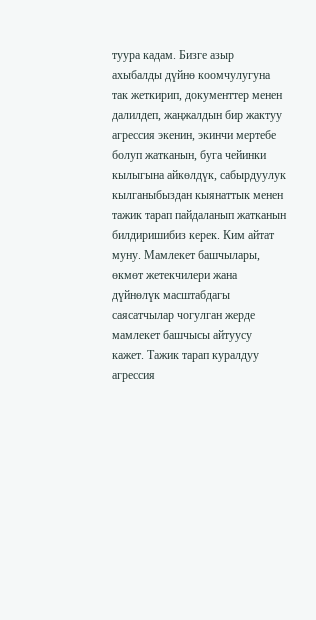туура кадам. Бизге азыр ахыбалды дүйнө коомчулугуна так жеткирип, документтер менен далилдеп, жаңжалдын бир жактуу агрессия экенин, экинчи мертебе болуп жатканын, буга чейинки кылыгына айкөлдүк, сабырдуулук кылганыбыздан кыянаттык менен тажик тарап пайдаланып жатканын билдиришибиз керек. Ким айтат муну. Мамлекет башчылары, өкмөт жетекчилери жана дүйнөлүк масштабдагы саясатчылар чогулган жерде мамлекет башчысы айтуусу кажет. Тажик тарап куралдуу агрессия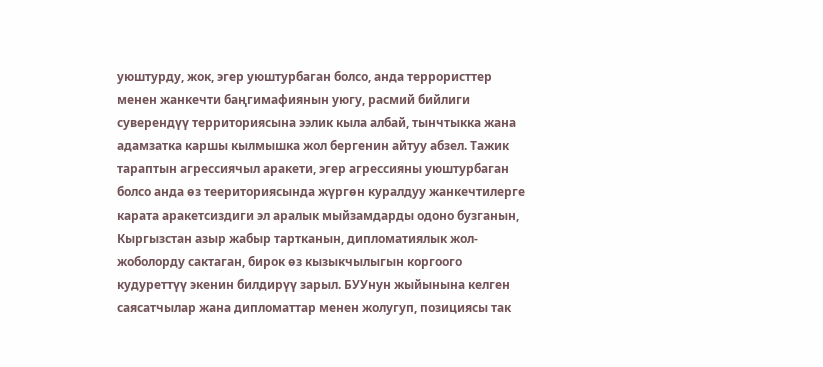уюштурду, жок, эгер уюштурбаган болсо, анда террористтер менен жанкечти баңгимафиянын уюгу, расмий бийлиги суверендүү территориясына ээлик кыла албай, тынчтыкка жана адамзатка каршы кылмышка жол бергенин айтуу абзел. Тажик тараптын агрессиячыл аракети, эгер агрессияны уюштурбаган болсо анда өз теериториясында жүргөн куралдуу жанкечтилерге карата аракетсиздиги эл аралык мыйзамдарды одоно бузганын, Кыргызстан азыр жабыр тартканын, дипломатиялык жол-жоболорду сактаган, бирок өз кызыкчылыгын коргоого кудуреттүү экенин билдирүү зарыл. БУУнун жыйынына келген саясатчылар жана дипломаттар менен жолугуп, позициясы так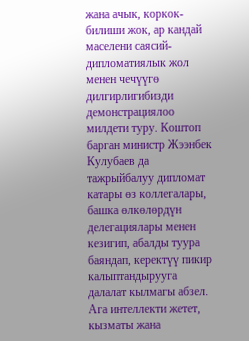жана ачык, коркок-билиши жок, ар кандай маселени саясий-дипломатиялык жол менен чечүүгө дилгирлигибизди демонстрациялоо милдети туру. Коштоп барган министр Жээнбек Кулубаев да тажрыйбалуу дипломат катары өз коллегалары, башка өлкөлөрдүн делегациялары менен кезигип, абалды туура баяндап, керектүү пикир калыптандырууга далалат кылмагы абзел. Ага интеллекти жетет, кызматы жана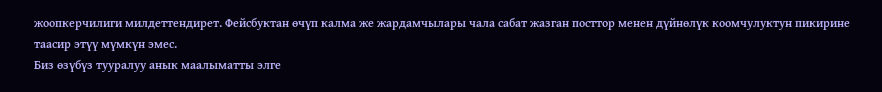жоопкерчилиги милдеттендирет. Фейсбуктан өчүп калма же жардамчылары чала сабат жазган посттор менен дүйнөлүк коомчулуктун пикирине таасир этүү мүмкүн эмес.
Биз өзүбүз тууралуу анык маалыматты элге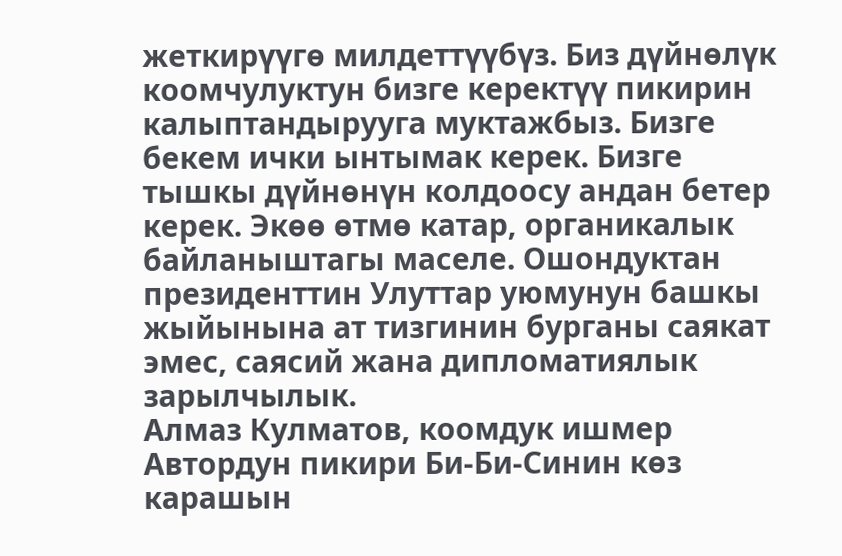жеткирүүгө милдеттүүбүз. Биз дүйнөлүк коомчулуктун бизге керектүү пикирин калыптандырууга муктажбыз. Бизге бекем ички ынтымак керек. Бизге тышкы дүйнөнүн колдоосу андан бетер керек. Экөө өтмө катар, органикалык байланыштагы маселе. Ошондуктан президенттин Улуттар уюмунун башкы жыйынына ат тизгинин бурганы саякат эмес, саясий жана дипломатиялык зарылчылык.
Алмаз Кулматов, коомдук ишмер
Автордун пикири Би-Би-Синин көз карашын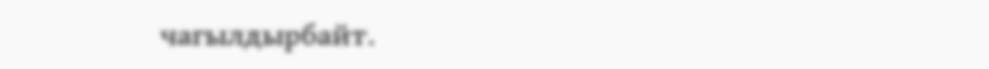чагылдырбайт.